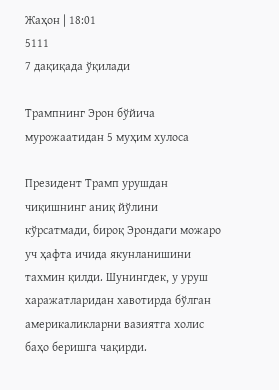Жаҳон | 18:01
5111
7 дақиқада ўқилади

Трампнинг Эрон бўйича мурожаатидан 5 муҳим хулоса

Президент Трамп урушдан чиқишнинг аниқ йўлини кўрсатмади, бироқ Эрондаги можаро уч ҳафта ичида якунланишини тахмин қилди. Шунингдек, у уруш харажатларидан хавотирда бўлган америкаликларни вазиятга холис баҳо беришга чақирди.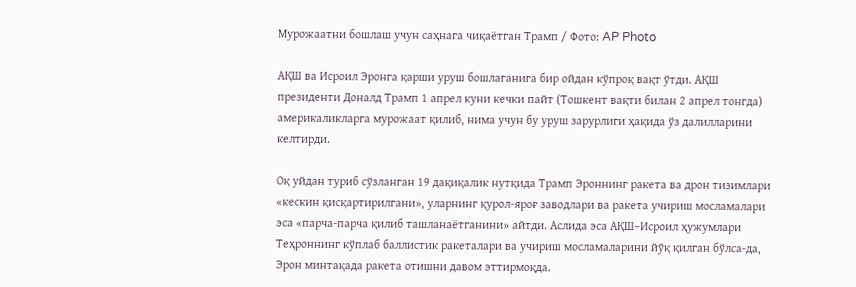Мурожаатни бошлаш учун саҳнага чиқаётган Трамп / Фото: AP Photo

АҚШ ва Исроил Эронга қарши уруш бошлаганига бир ойдан кўпроқ вақт ўтди. АҚШ президенти Доналд Трамп 1 апрел куни кечки пайт (Тошкент вақти билан 2 апрел тонгда) америкаликларга мурожаат қилиб, нима учун бу уруш зарурлиги ҳақида ўз далилларини келтирди.

Оқ уйдан туриб сўзланган 19 дақиқалик нутқида Трамп Эроннинг ракета ва дрон тизимлари «кескин қисқартирилгани», уларнинг қурол-яроғ заводлари ва ракета учириш мосламалари эса «парча-парча қилиб ташланаётганини» айтди. Аслида эса АҚШ–Исроил ҳужумлари Теҳроннинг кўплаб баллистик ракеталари ва учириш мосламаларини йўқ қилган бўлса-да, Эрон минтақада ракета отишни давом эттирмоқда.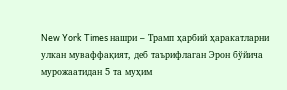New York Times нашри – Трамп ҳарбий ҳаракатларни улкан муваффақият, деб таърифлаган Эрон бўйича мурожаатидан 5 та муҳим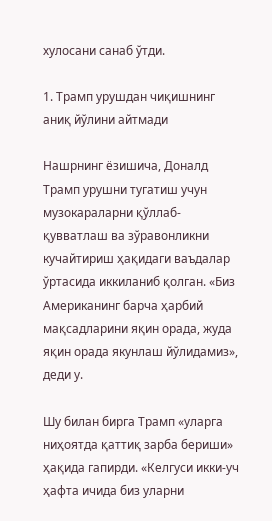хулосани санаб ўтди.

1. Трамп урушдан чиқишнинг аниқ йўлини айтмади

Нашрнинг ёзишича, Доналд Трамп урушни тугатиш учун музокараларни қўллаб-қувватлаш ва зўравонликни кучайтириш ҳақидаги ваъдалар ўртасида иккиланиб қолган. «Биз Американинг барча ҳарбий мақсадларини яқин орада, жуда яқин орада якунлаш йўлидамиз», деди у.

Шу билан бирга Трамп «уларга ниҳоятда қаттиқ зарба бериши» ҳақида гапирди. «Келгуси икки-уч ҳафта ичида биз уларни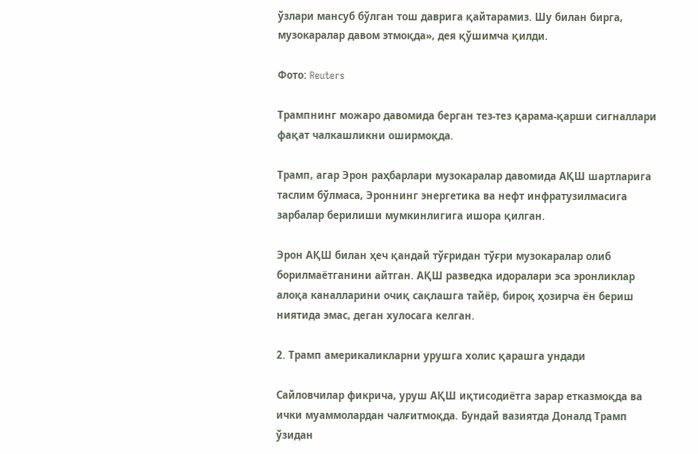ўзлари мансуб бўлган тош даврига қайтарамиз. Шу билан бирга, музокаралар давом этмоқда», дея қўшимча қилди.

Фото: Reuters

Трампнинг можаро давомида берган тез-тез қарама-қарши сигналлари фақат чалкашликни оширмоқда.

Трамп, агар Эрон раҳбарлари музокаралар давомида АҚШ шартларига таслим бўлмаса, Эроннинг энергетика ва нефт инфратузилмасига зарбалар берилиши мумкинлигига ишора қилган.

Эрон АҚШ билан ҳеч қандай тўғридан тўғри музокаралар олиб борилмаётганини айтган. АҚШ разведка идоралари эса эронликлар алоқа каналларини очиқ сақлашга тайёр, бироқ ҳозирча ён бериш ниятида эмас, деган хулосага келган.

2. Трамп америкаликларни урушга холис қарашга ундади

Сайловчилар фикрича, уруш АҚШ иқтисодиётга зарар етказмоқда ва ички муаммолардан чалғитмоқда. Бундай вазиятда Доналд Трамп ўзидан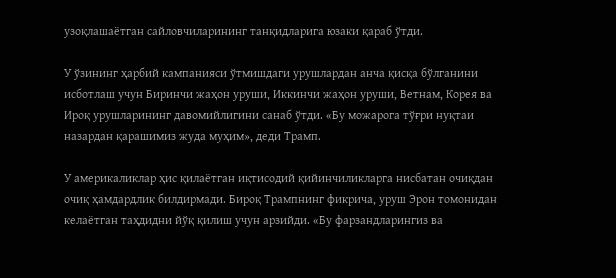узоқлашаётган сайловчиларининг танқидларига юзаки қараб ўтди.

У ўзининг ҳарбий кампанияси ўтмишдаги урушлардан анча қисқа бўлганини исботлаш учун Биринчи жаҳон уруши, Иккинчи жаҳон уруши, Ветнам, Корея ва Ироқ урушларининг давомийлигини санаб ўтди. «Бу можарога тўғри нуқтаи назардан қарашимиз жуда муҳим», деди Трамп.

У америкаликлар ҳис қилаётган иқтисодий қийинчиликларга нисбатан очиқдан очиқ ҳамдардлик билдирмади. Бироқ Трампнинг фикрича, уруш Эрон томонидан келаётган таҳдидни йўқ қилиш учун арзийди. «Бу фарзандларингиз ва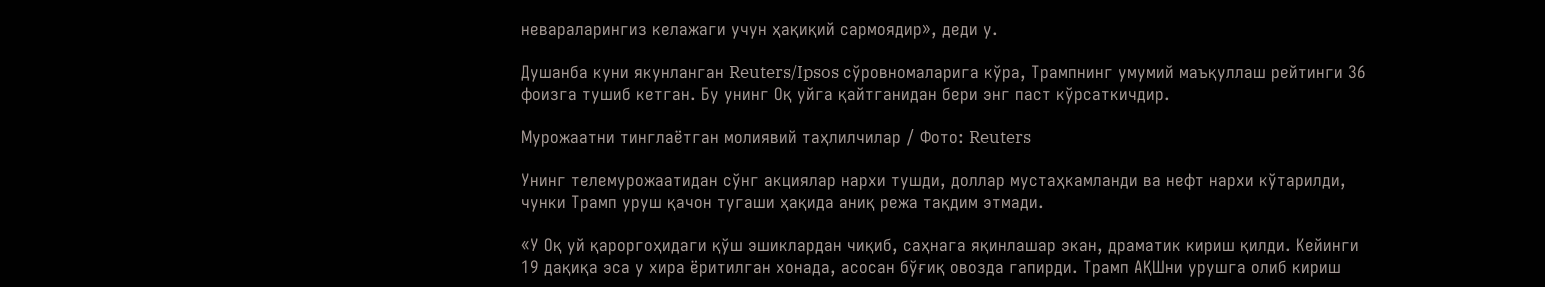невараларингиз келажаги учун ҳақиқий сармоядир», деди у.

Душанба куни якунланган Reuters/Ipsos сўровномаларига кўра, Трампнинг умумий маъқуллаш рейтинги 36 фоизга тушиб кетган. Бу унинг Оқ уйга қайтганидан бери энг паст кўрсаткичдир.

Мурожаатни тинглаётган молиявий таҳлилчилар / Фото: Reuters

Унинг телемурожаатидан сўнг акциялар нархи тушди, доллар мустаҳкамланди ва нефт нархи кўтарилди, чунки Трамп уруш қачон тугаши ҳақида аниқ режа тақдим этмади.

«У Оқ уй қароргоҳидаги қўш эшиклардан чиқиб, саҳнага яқинлашар экан, драматик кириш қилди. Кейинги 19 дақиқа эса у хира ёритилган хонада, асосан бўғиқ овозда гапирди. Трамп АҚШни урушга олиб кириш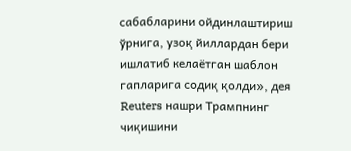сабабларини ойдинлаштириш ўрнига, узоқ йиллардан бери ишлатиб келаётган шаблон гапларига содиқ қолди», дея Reuters нашри Трампнинг чиқишини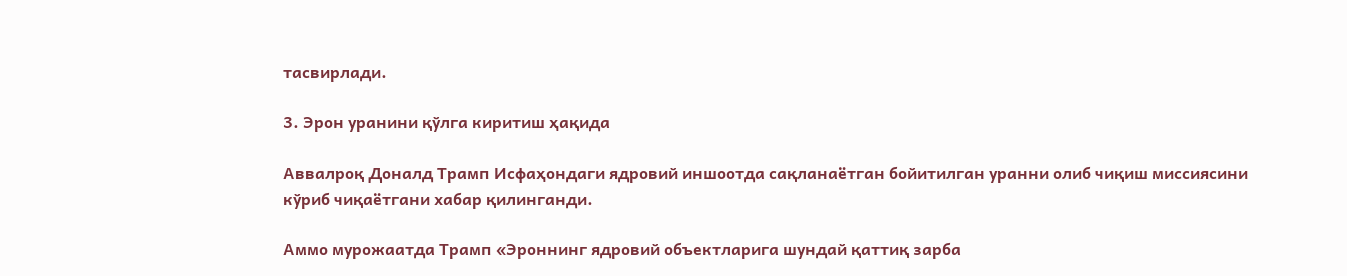тасвирлади.

3. Эрон уранини қўлга киритиш ҳақида

Аввалроқ Доналд Трамп Исфаҳондаги ядровий иншоотда сақланаётган бойитилган уранни олиб чиқиш миссиясини кўриб чиқаётгани хабар қилинганди.

Аммо мурожаатда Трамп «Эроннинг ядровий объектларига шундай қаттиқ зарба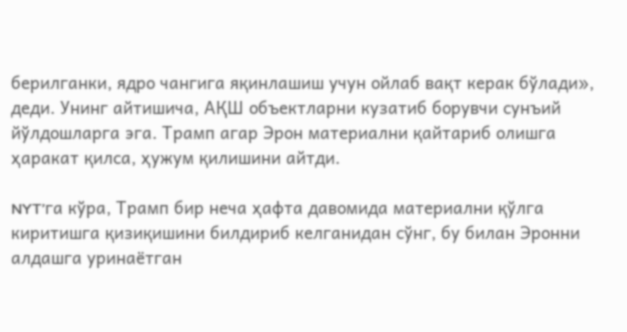берилганки, ядро чангига яқинлашиш учун ойлаб вақт керак бўлади», деди. Унинг айтишича, АҚШ объектларни кузатиб борувчи сунъий йўлдошларга эга. Трамп агар Эрон материални қайтариб олишга ҳаракат қилса, ҳужум қилишини айтди.

NYTʼга кўра, Трамп бир неча ҳафта давомида материални қўлга киритишга қизиқишини билдириб келганидан сўнг, бу билан Эронни алдашга уринаётган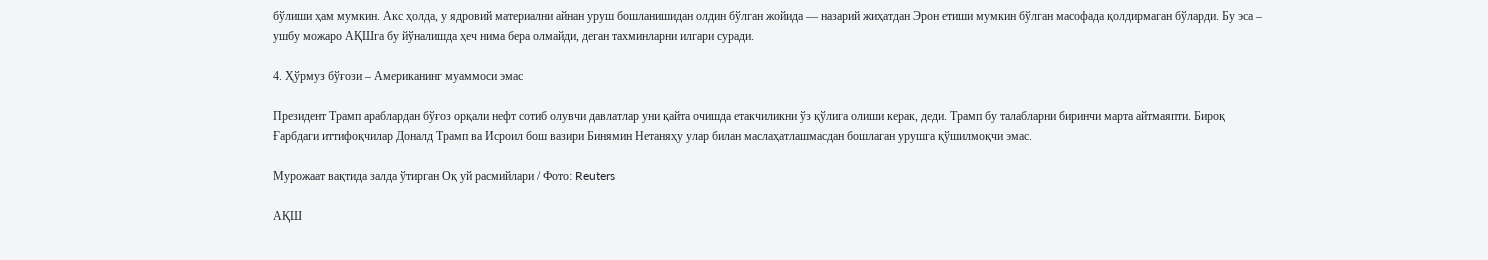бўлиши ҳам мумкин. Акс ҳолда, у ядровий материални айнан уруш бошланишидан олдин бўлган жойида — назарий жиҳатдан Эрон етиши мумкин бўлган масофада қолдирмаган бўларди. Бу эса – ушбу можаро АҚШга бу йўналишда ҳеч нима бера олмайди, деган тахминларни илгари суради.

4. Ҳўрмуз бўғози – Американинг муаммоси эмас

Президент Трамп араблардан бўғоз орқали нефт сотиб олувчи давлатлар уни қайта очишда етакчиликни ўз қўлига олиши керак, деди. Трамп бу талабларни биринчи марта айтмаяпти. Бироқ Ғарбдаги иттифоқчилар Доналд Трамп ва Исроил бош вазири Бинямин Нетаняҳу улар билан маслаҳатлашмасдан бошлаган урушга қўшилмоқчи эмас.

Мурожаат вақтида залда ўтирган Оқ уй расмийлари / Фото: Reuters

АҚШ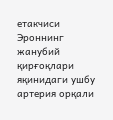етакчиси Эроннинг жанубий қирғоқлари яқинидаги ушбу артерия орқали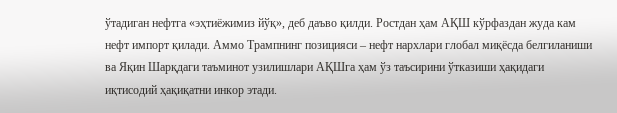ўтадиган нефтга «эҳтиёжимиз йўқ», деб даъво қилди. Ростдан ҳам АҚШ кўрфаздан жуда кам нефт импорт қилади. Аммо Трампнинг позицияси – нефт нархлари глобал миқёсда белгиланиши ва Яқин Шарқдаги таъминот узилишлари АҚШга ҳам ўз таъсирини ўтказиши ҳақидаги иқтисодий ҳақиқатни инкор этади.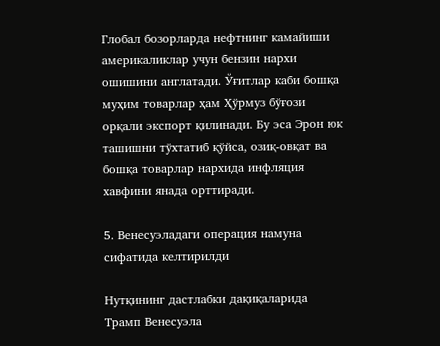Глобал бозорларда нефтнинг камайиши америкаликлар учун бензин нархи ошишини англатади. Ўғитлар каби бошқа муҳим товарлар ҳам Ҳўрмуз бўғози орқали экспорт қилинади. Бу эса Эрон юк ташишни тўхтатиб қўйса, озиқ-овқат ва бошқа товарлар нархида инфляция хавфини янада орттиради.

5. Венесуэладаги операция намуна сифатида келтирилди

Нутқининг дастлабки дақиқаларида Трамп Венесуэла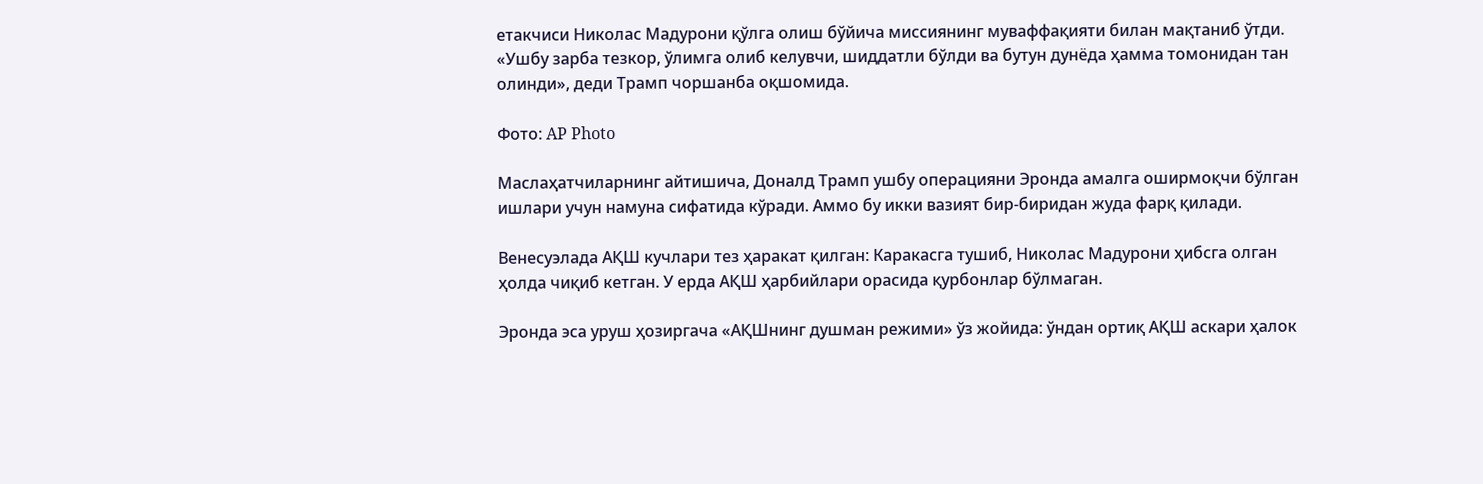етакчиси Николас Мадурони қўлга олиш бўйича миссиянинг муваффақияти билан мақтаниб ўтди. «Ушбу зарба тезкор, ўлимга олиб келувчи, шиддатли бўлди ва бутун дунёда ҳамма томонидан тан олинди», деди Трамп чоршанба оқшомида.

Фото: AP Photo

Маслаҳатчиларнинг айтишича, Доналд Трамп ушбу операцияни Эронда амалга оширмоқчи бўлган ишлари учун намуна сифатида кўради. Аммо бу икки вазият бир-биридан жуда фарқ қилади.

Венесуэлада АҚШ кучлари тез ҳаракат қилган: Каракасга тушиб, Николас Мадурони ҳибсга олган ҳолда чиқиб кетган. У ерда АҚШ ҳарбийлари орасида қурбонлар бўлмаган.

Эронда эса уруш ҳозиргача «АҚШнинг душман режими» ўз жойида: ўндан ортиқ АҚШ аскари ҳалок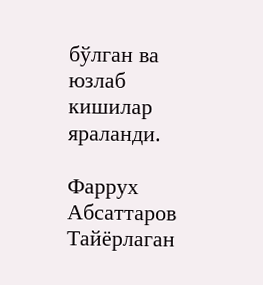бўлган ва юзлаб кишилар яраланди.

Фаррух Абсаттаров
Тайёрлаган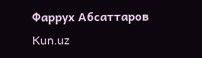Фаррух Абсаттаров
Kun.uz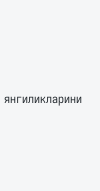янгиликларини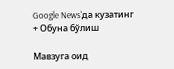Google News'да кузатинг
+ Обуна бўлиш

Мавзуга оид